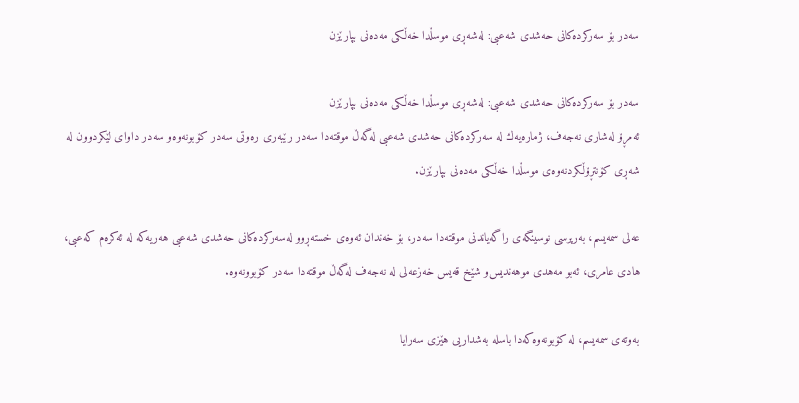سه‌در بۆ سه‌ركرده‌كانی حه‌شدی شه‌عبی: له‌شه‌ڕی موسڵدا خه‌ڵكی مه‌ده‌نی بپارێزن

سه‌در بۆ سه‌ركرده‌كانی حه‌شدی شه‌عبی: له‌شه‌ڕی موسڵدا خه‌ڵكی مه‌ده‌نی بپارێزن
ئه‌مڕۆ له‌شاری نه‌جه‌ف، ژماره‌یه‌ك له‌ سه‌ركرده‌كانی‌ حه‌شدی‌ شه‌عبی‌ له‌گه‌ڵ موقته‌دا سه‌در رێبه‌ری‌ ره‌وتی‌ سه‌در كۆبونه‌وه‌و سه‌در داوای لێكردوون له‌ شه‌ڕی كۆنتڕۆڵكردنه‌وه‌ی‌ موسڵدا خه‌ڵكی مه‌ده‌نی بپارێزن.

عه‌لی‌ سمه‌یسم، به‌رپرسی‌ نوسینگه‌ی‌ راگه‌یاندنی‌ موقته‌دا سه‌در، بۆ خه‌ندان ئه‌وه‌ی خسته‌ڕوو له‌سه‌ركرده‌كانی‌ حه‌شدی‌ شه‌عبی‌ هه‌ریه‌كه‌ له‌ ئه‌كره‌م كه‌عبی‌، هادی‌ عامری‌، ئه‌بو مه‌هدی‌ موهه‌ندیس‌و شێخ قه‌یس خه‌زعه‌لی‌ له‌ نه‌جه‌ف له‌گه‌ڵ موقته‌دا سه‌در كۆبوونه‌وه‌.

به‌وته‌ی‌ سمه‌یسم، له‌ كۆبونه‌وه‌كه‌دا باسله‌ به‌شداریی هێزی‌ سه‌رایا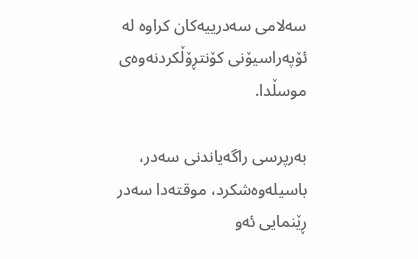سه‌لامی‌ سه‌درییه‌كان كراوه‌ له‌ ئۆپه‌راسیۆنی‌ كۆنتڕۆڵكردنه‌وه‌ی‌ موسڵدا.

به‌رپرسی‌ راگه‌یاندنی‌ سه‌در، باسیله‌وه‌شكرد، موقته‌دا سه‌در ڕێنمایی‌ ئه‌و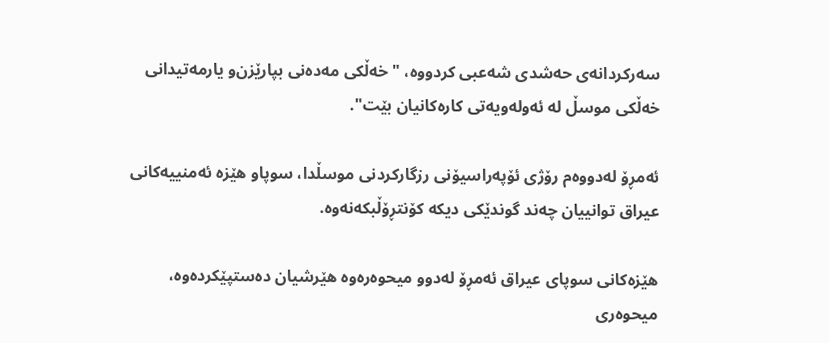سه‌ركردانه‌ی‌ حه‌شدی‌ شه‌عبی‌ كردووه‌، "خه‌ڵكی‌ مه‌ده‌نی‌ بپارێزن‌و یارمه‌تیدانی‌ خه‌ڵكی‌ موسڵ له‌ ئه‌وله‌ویه‌تی‌ كاره‌كانیان بێت".

ئه‌مڕۆ له‌دووه‌م رۆژی‌ ئۆپه‌راسیۆنی‌ رزگاركردنی‌ موسڵدا، سوپاو هێزه‌ ئه‌منییه‌كانی‌ عیراق توانییان چه‌ند گوندێكی‌ دیكه‌ كۆنتڕۆڵبكه‌نه‌وه‌.

هێزه‌كانی‌ سوپای‌ عیراق ئه‌مڕۆ له‌دوو میحوه‌ره‌وه‌ هێرشیان ده‌ستپێكرده‌وه‌، میحوه‌ری‌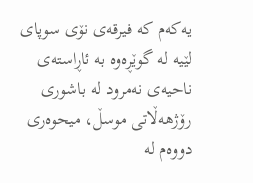یه‌كه‌م كه‌ فیرقه‌ی‌ نۆی‌ سوپای‌ لێیه‌ له‌ گوێڕه‌وه‌ به‌ ئاڕاسته‌ی‌ ناحیه‌ی‌ نه‌مرود له‌ باشوری‌ رۆژهه‌ڵاتی‌ موسڵ، میحوه‌ری‌ دووه‌م له‌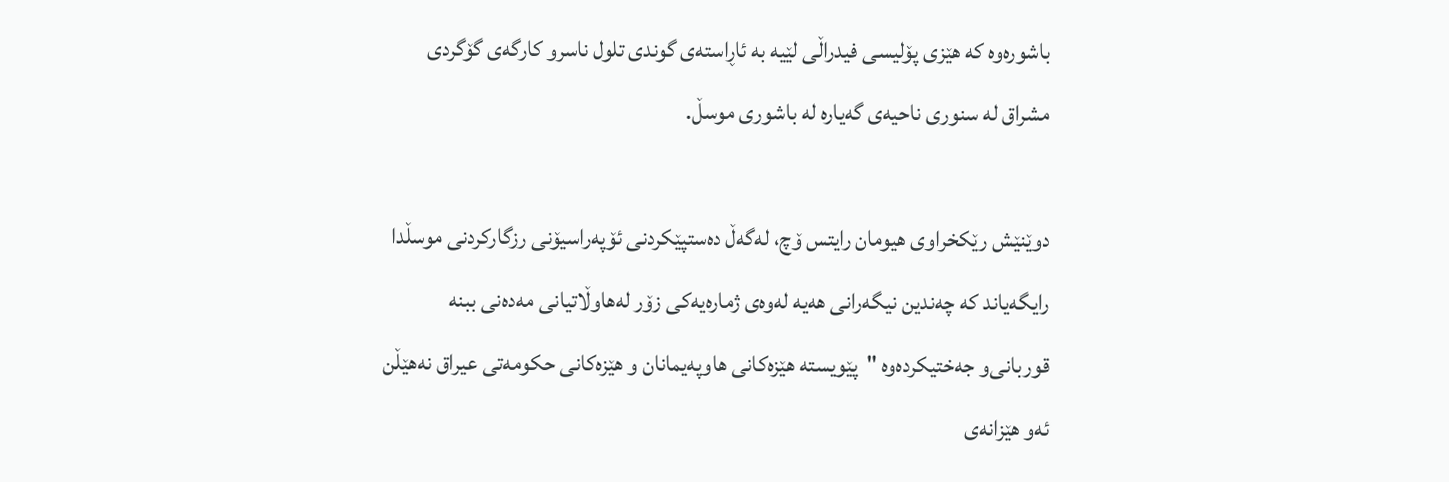باشوره‌وه‌ كه‌ هێزی‌ پۆلیسی‌ فیدراڵی‌ لێیه‌ به‌ ئاڕاسته‌ی‌ گوندی‌ تلول ناسرو كارگه‌ی‌ گۆگردی‌ مشراق له‌ سنوری‌ ناحیه‌ی‌ گه‌یاره‌ له‌ باشوری‌ موسڵ.

دوێنێش رێكخراوی هیومان رایتس ۆچ، له‌گه‌ڵ ده‌ستپێكردنی ئۆپه‌راسیۆنی رزگاركردنی موسڵدا رایگه‌یاند كه‌ چه‌ندین نیگه‌رانی هه‌یه‌ له‌وه‌ی‌ ژماره‌یه‌كی زۆر له‌هاوڵاتیانی مه‌ده‌نی ببنه‌ قوربانی‌و جه‌ختیكرده‌وه‌ "پێویسته‌ هێزه‌كانی هاوپه‌یمانان و هێزه‌كانی حكومه‌تی عیراق نه‌هێڵن ئه‌و هێزانه‌ی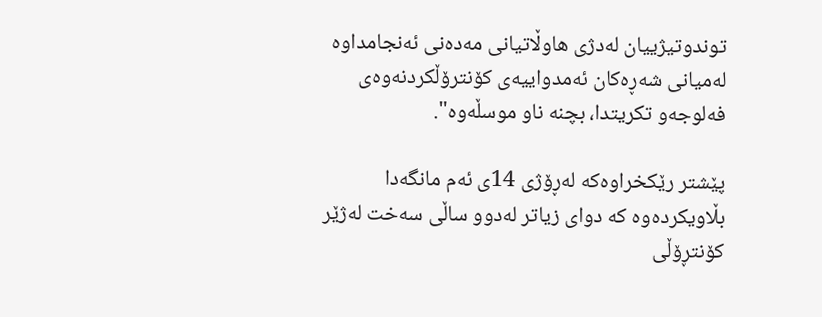توندوتیژییان له‌دژی هاوڵاتیانی مه‌ده‌نی ئه‌نجامداوه‌ له‌میانی شه‌ڕه‌كان ئه‌مدواییه‌ی كۆنترۆڵكردنه‌وه‌ی فه‌لوجه‌و تكریتدا، بچنه‌ ناو موسڵه‌وه‌".

پێشتر رێكخراوه‌كه‌ له‌ڕۆژی 14ی ئه‌م مانگه‌دا بڵاویكرده‌وه‌ كه‌ دوای زیاتر له‌دوو ساڵی سه‌خت له‌ژێر كۆنتڕۆڵی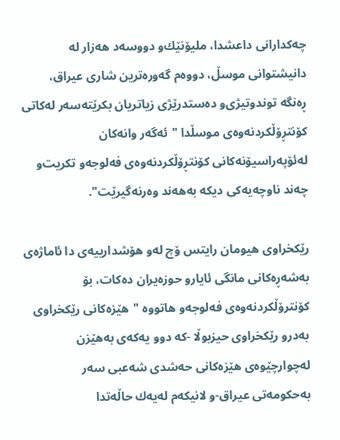چه‌كدارانی داعشدا، ملیۆنێك‌و دووسه‌د هه‌زار له‌ دانیشتوانی موسڵ، دووه‌م گه‌وره‌ترین شاری عیراق، ڕه‌نگه‌ توندوتیژی‌و ده‌ستدرێژی زیاتریان بكرێته‌سه‌ر له‌كاتی كۆنتڕۆڵكردنه‌وه‌ی موسڵدا "ئه‌گه‌ر وانه‌كان له‌ئۆپه‌راسیۆنه‌كانی كۆنتڕۆڵكردنه‌وه‌ی فه‌لوجه‌و تكریت‌و چه‌ند ناوچه‌یه‌كی دیكه‌ به‌هه‌ند وه‌رنه‌گیرێت".

رێكخراوی هیومان رایتس ۆچ له‌و هۆشدارییه‌ی‌ دا ئاماژه‌ی به‌شه‌ڕه‌كانی مانگی ئایارو حوزه‌یران ده‌كات، بۆ كۆنترۆڵكردنه‌وه‌ی فه‌لوجه‌و هاتووه‌ "هێزه‌كانی رێكخراوی به‌درو رێكخراوی حیزبوڵا -كه‌ دوو یه‌كه‌ی به‌هێزن له‌چوارچێوه‌ی هێزه‌كانی حه‌شدی شه‌عبی سه‌ر به‌حكومه‌تی عیراق-و لانیكه‌م له‌یه‌ك حاڵه‌تدا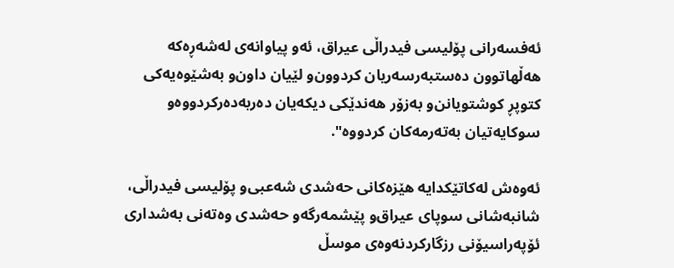ئه‌فسه‌رانی پۆلیسی فیدراڵی عیراق، ئه‌و پیاوانه‌ی له‌شه‌ڕه‌كه‌ هه‌ڵهاتوون ده‌ستبه‌رسه‌ریان كردوون‌و لێیان داون‌و به‌شێوه‌یه‌كی كتوپڕ كوشتویانن‌و به‌زۆر هه‌ندێكی دیكه‌یان ده‌ربه‌ده‌ركردووه‌و سوكایه‌تیان به‌ته‌رمه‌كان كردووه‌".

ئه‌وه‌ش له‌كاتێكدایه‌ هێزه‌كانی حه‌شدی شه‌عبی‌و پۆلیسی فیدراڵی، شانبه‌شانی سوپای عیراق‌و پێشمه‌رگه‌و حه‌شدی وه‌ته‌نی به‌شداری ئۆپه‌راسیۆنی رزگاركردنه‌وه‌ی‌ موسڵ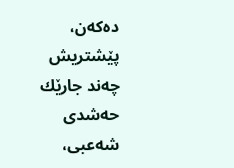ده‌كه‌ن، پێشتریش چه‌ند جارێك حه‌شدی شه‌عبی،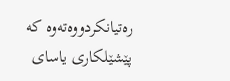ره‌تیانكردووه‌ته‌وه‌ كه‌ پێشێلكاری یاسای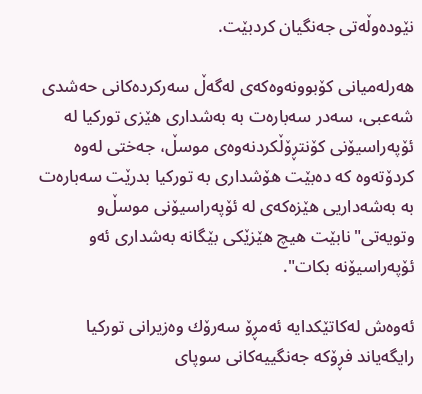نێوده‌وڵه‌تی جه‌نگیان كردبێت.

هه‌رله‌میانی كۆبوونه‌وه‌كه‌ی له‌گه‌ڵ سه‌ركرده‌كانی حه‌شدی شه‌عبی، سه‌در سه‌باره‌ت به‌ به‌شداری‌ هێزی‌ توركیا له‌ ئۆپه‌راسیۆنی‌ كۆنتڕۆڵكردنه‌وه‌ی‌ موسڵ، جه‌ختی‌ له‌وه‌ كردۆته‌وه‌ كه‌ ده‌بێت هۆشداری‌ به‌ توركیا بدرێت سه‌باره‌ت به‌ به‌شه‌داریی‌ هێزه‌كه‌ی‌ له‌ ئۆپه‌راسیۆنی‌ موسڵ‌و وتویه‌تی‌"نابێت هیچ هێزێكی‌ بێگانه‌ به‌شداری‌ ئه‌و ئۆپه‌راسیۆنه‌ بكات".

ئه‌وه‌ش له‌كاتێكدایه‌ ئه‌مڕۆ سه‌رۆك وه‌زیرانی توركیا رایگه‌یاند فڕۆكه‌ جه‌نگییه‌كانی سوپای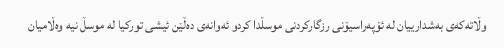وڵاته‌كه‌ی به‌شدارییان له‌ ئۆپه‌راسیۆنی رزگاركردنی موسڵدا كردو ئه‌وانه‌ی ده‌ڵێن ئیشی توركیا له‌ موسڵ نیه‌ وه‌ڵامیان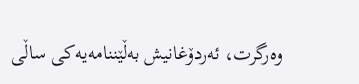وه‌رگرت، ئه‌ردۆغانیش به‌ڵێننامه‌یه‌كی ساڵی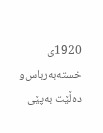1920ی خسته‌به‌رباس‌و ده‌ڵێت به‌پێی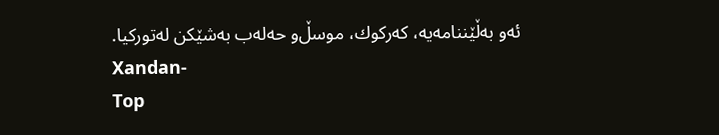ئه‌و به‌ڵێننامه‌یه‌، كه‌ركوك، موسڵ‌و حه‌له‌ب به‌شێكن له‌توركیا.
Xandan-
Top